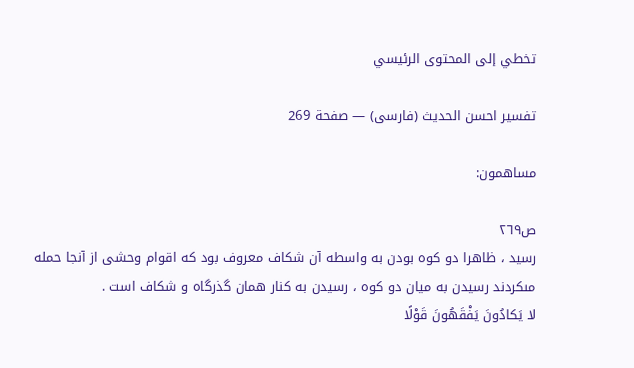تخطي إلى المحتوى الرئيسي

تفسير احسن الحديث (فارسى) — صفحة 269

مساهمون:

ص٢٦٩
رسيد ، ظاهرا دو كوه بودن به واسطه آن شكاف معروف بود كه اقوام وحشى از آنجا حمله مىكردند رسيدن به ميان دو كوه ، رسيدن به كنار همان گذرگاه و شكاف است .
لا يَكادُونَ يَفْقَهُونَ قَوْلًا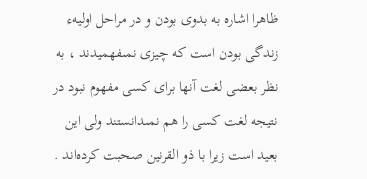ظاهرا اشاره به بدوى بودن و در مراحل اوليهء زندگى بودن است كه چيزى نمىفهميدند ، به نظر بعضى لغت آنها براى كسى مفهوم نبود در نتيجه لغت كسى را هم نمىدانستند ولى اين بعيد است زيرا با ذو القرنين صحبت كرده‌اند .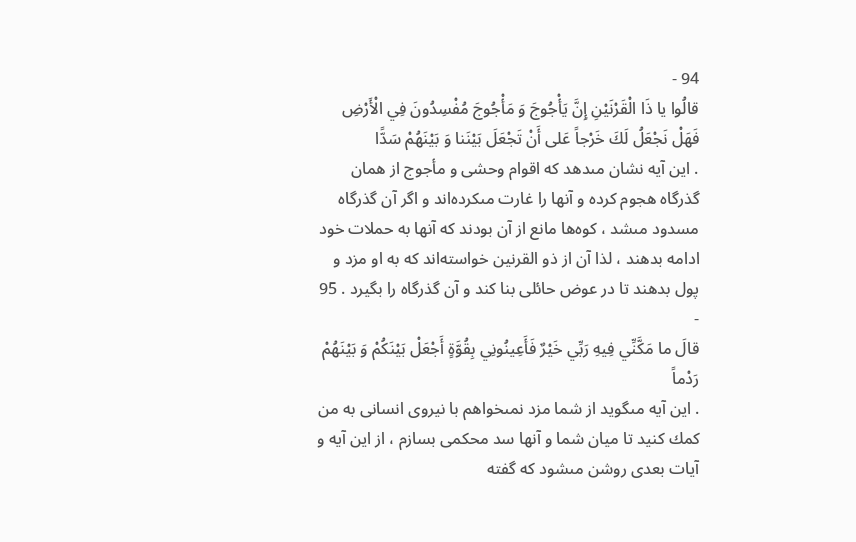94 -
قالُوا يا ذَا الْقَرْنَيْنِ إِنَّ يَأْجُوجَ وَ مَأْجُوجَ مُفْسِدُونَ فِي الْأَرْضِ فَهَلْ نَجْعَلُ لَكَ خَرْجاً عَلى أَنْ تَجْعَلَ بَيْنَنا وَ بَيْنَهُمْ سَدًّا
. اين آيه نشان مىدهد كه اقوام وحشى و مأجوج از همان گذرگاه هجوم كرده و آنها را غارت مىكرده‌اند و اگر آن گذرگاه مسدود مىشد ، كوه‌ها مانع از آن بودند كه آنها به حملات خود ادامه بدهند ، لذا آن از ذو القرنين خواسته‌اند كه به او مزد و پول بدهند تا در عوض حائلى بنا كند و آن گذرگاه را بگيرد . 95 -
قالَ ما مَكَّنِّي فِيهِ رَبِّي خَيْرٌ فَأَعِينُونِي بِقُوَّةٍ أَجْعَلْ بَيْنَكُمْ وَ بَيْنَهُمْ رَدْماً
. اين آيه مىگويد از شما مزد نمىخواهم با نيروى انسانى به من كمك كنيد تا ميان شما و آنها سد محكمى بسازم ، از اين آيه و آيات بعدى روشن مىشود كه گفته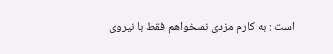است : به كارم مزدى نمىخواهم فقط با نيروى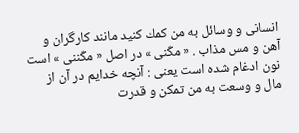انسانى و وسائل به من كمك كنيد مانند كارگران و آهن و مس مذاب . « مكّنى » در اصل « مكّننى » است نون ادغام شده است يعنى : آنچه خدايم در آن از مال و وسعت به من تمكن و قدرت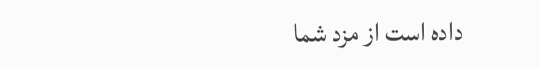داده است از مزد شما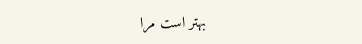بهتر است مرا